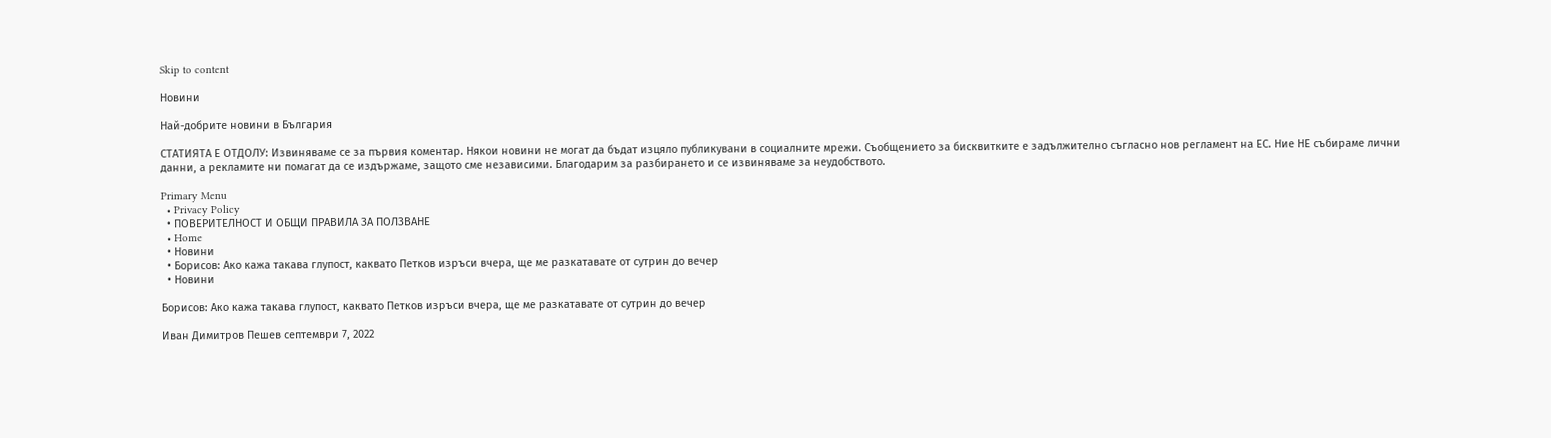Skip to content

Новини

Най-добрите новини в България

СТАТИЯТА Е ОТДОЛУ: Извиняваме се за първия коментар. Някои новини не могат да бъдат изцяло публикувани в социалните мрежи. Съобщението за бисквитките е задължително съгласно нов регламент на ЕС. Ние НЕ събираме лични данни, а рекламите ни помагат да се издържаме, защото сме независими. Благодарим за разбирането и се извиняваме за неудобството.

Primary Menu
  • Privacy Policy
  • ПОВЕРИТЕЛНОСТ И ОБЩИ ПРАВИЛА ЗА ПОЛЗВАНЕ
  • Home
  • Новини
  • Борисов: Ако кажа такава глупост, каквато Петков изръси вчера, ще ме разкатавате от сутрин до вечер
  • Новини

Борисов: Ако кажа такава глупост, каквато Петков изръси вчера, ще ме разкатавате от сутрин до вечер

Иван Димитров Пешев септември 7, 2022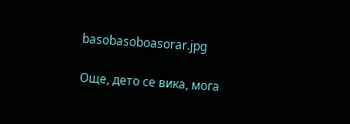basobasoboasorar.jpg

Още, дето се вика, мога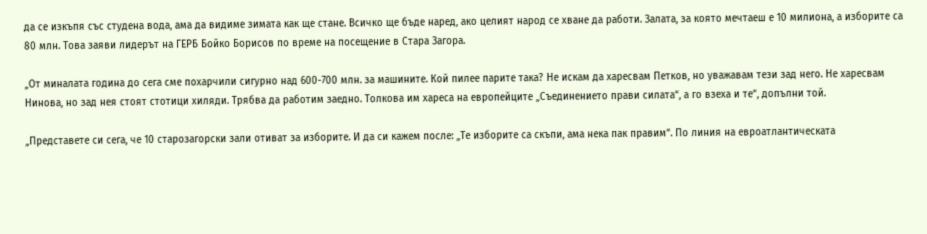да се изкъпя със студена вода, ама да видиме зимата как ще стане. Всичко ще бъде наред, ако целият народ се хване да работи. Залата, за която мечтаеш е 10 милиона, а изборите са 80 млн. Това заяви лидерът на ГЕРБ Бойко Борисов по време на посещение в Стара Загора.

„От миналата година до сега сме похарчили сигурно над 600-700 млн. за машините. Кой пилее парите така? Не искам да харесвам Петков, но уважавам тези зад него. Не харесвам Нинова, но зад нея стоят стотици хиляди. Трябва да работим заедно. Толкова им хареса на европейците „Съединението прави силата“, а го взеха и те“, допълни той.

„Представете си сега, че 10 старозагорски зали отиват за изборите. И да си кажем после: „Те изборите са скъпи, ама нека пак правим“. По линия на евроатлантическата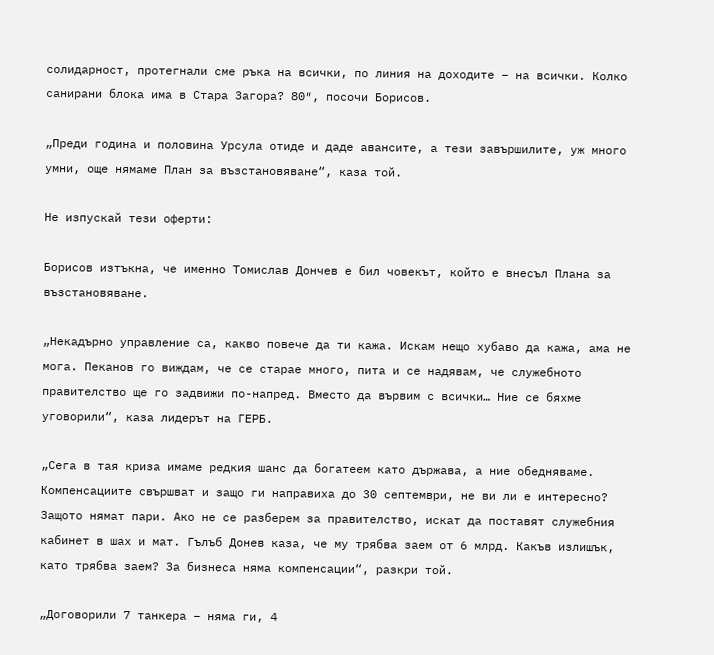солидарност, протегнали сме ръка на всички, по линия на доходите – на всички. Колко санирани блока има в Стара Загора? 80″, посочи Борисов.

„Преди година и половина Урсула отиде и даде авансите, а тези завършилите, уж много умни, още нямаме План за възстановяване“, каза той.

Не изпускай тези оферти:

Борисов изтъкна, че именно Томислав Дончев е бил човекът, който е внесъл Плана за възстановяване.

„Некадърно управление са, какво повече да ти кажа. Искам нещо хубаво да кажа, ама не мога. Пеканов го виждам, че се старае много, пита и се надявам, че служебното правителство ще го задвижи по-напред. Вместо да вървим с всички… Ние се бяхме уговорили“, каза лидерът на ГЕРБ.

„Сега в тая криза имаме редкия шанс да богатеем като държава, а ние обедняваме. Компенсациите свършват и защо ги направиха до 30 септември, не ви ли е интересно? Защото нямат пари. Ако не се разберем за правителство, искат да поставят служебния кабинет в шах и мат. Гълъб Донев каза, че му трябва заем от 6 млрд. Какъв излишък, като трябва заем? За бизнеса няма компенсации“, разкри той.

„Договорили 7 танкера – няма ги, 4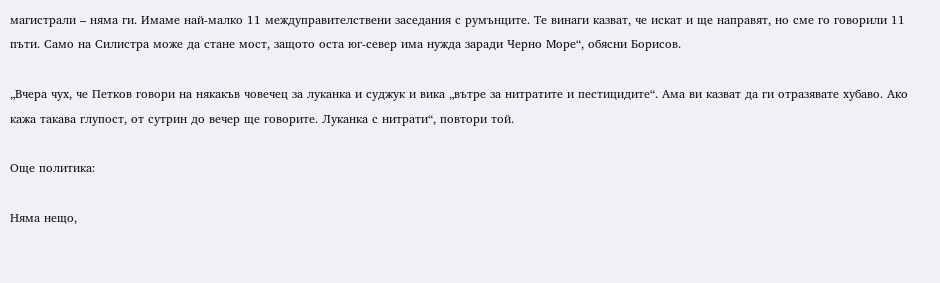магистрали – няма ги. Имаме най-малко 11 междуправителствени заседания с румънците. Те винаги казват, че искат и ще направят, но сме го говорили 11 пъти. Само на Силистра може да стане мост, защото оста юг-север има нужда заради Черно Море“, обясни Борисов.

„Вчера чух, че Петков говори на някакъв човечец за луканка и суджук и вика „вътре за нитратите и пестицидите“. Ама ви казват да ги отразявате хубаво. Ако кажа такава глупост, от сутрин до вечер ще говорите. Луканка с нитрати“, повтори той.

Още политика:

Няма нещо,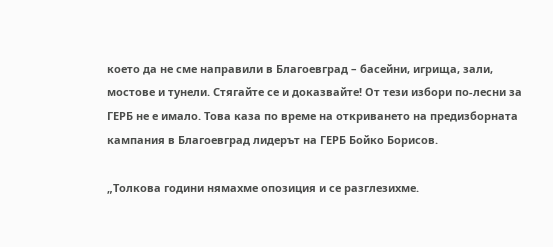което да не сме направили в Благоевград – басейни, игрища, зали, мостове и тунели. Стягайте се и доказвайте! От тези избори по-лесни за ГЕРБ не е имало. Това каза по време на откриването на предизборната кампания в Благоевград лидерът на ГЕРБ Бойко Борисов.

„Толкова години нямахме опозиция и се разглезихме.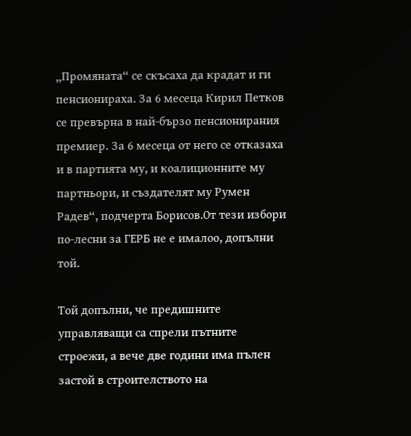„Промяната“ се скъсаха да крадат и ги пенсионираха. За 6 месеца Кирил Петков се превърна в най-бързо пенсионирания премиер. За 6 месеца от него се отказаха и в партията му, и коалиционните му партньори, и създателят му Румен Радев“, подчерта Борисов.От тези избори по-лесни за ГЕРБ не е ималоо, допълни той.

Той допълни, че предишните управляващи са спрели пътните строежи, а вече две години има пълен застой в строителството на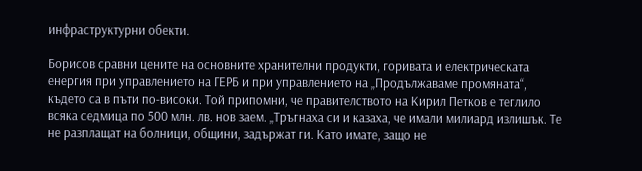инфраструктурни обекти.

Борисов сравни цените на основните хранителни продукти, горивата и електрическата енергия при управлението на ГЕРБ и при управлението на „Продължаваме промяната“, където са в пъти по-високи. Той припомни, че правителството на Кирил Петков е теглило всяка седмица по 500 млн. лв. нов заем. „Тръгнаха си и казаха, че имали милиард излишък. Те не разплащат на болници, общини, задържат ги. Като имате, защо не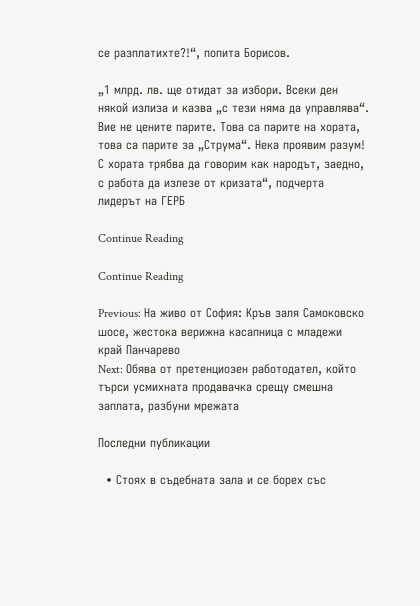се разплатихте?!“, попита Борисов.

„1 млрд. лв. ще отидат за избори. Всеки ден някой излиза и казва „с тези няма да управлява“. Вие не цените парите. Това са парите на хората, това са парите за „Струма“. Нека проявим разум! С хората трябва да говорим как народът, заедно, с работа да излезе от кризата“, подчерта лидерът на ГЕРБ

Continue Reading

Continue Reading

Previous: На живо от София: Кръв заля Самоковско шосе, жестока верижна касапница с младежи край Панчарево
Next: Обява от претенциозен работодател, който търси усмихната продавачка срещу смешна заплата, разбуни мрежата

Последни публикации

  • Стоях в съдебната зала и се борех със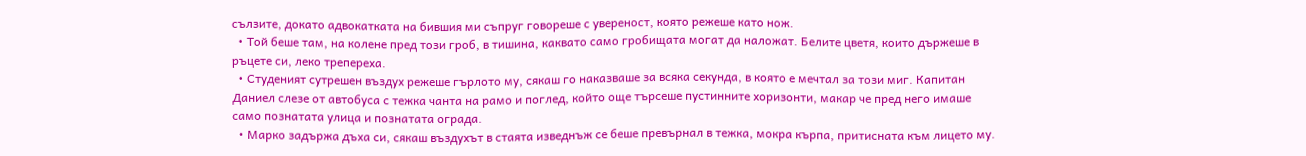сълзите, докато адвокатката на бившия ми съпруг говореше с увереност, която режеше като нож.
  • Той беше там, на колене пред този гроб, в тишина, каквато само гробищата могат да наложат. Белите цветя, които държеше в ръцете си, леко трепереха.
  • Студеният сутрешен въздух режеше гърлото му, сякаш го наказваше за всяка секунда, в която е мечтал за този миг. Капитан Даниел слезе от автобуса с тежка чанта на рамо и поглед, който още търсеше пустинните хоризонти, макар че пред него имаше само познатата улица и познатата ограда.
  • Марко задържа дъха си, сякаш въздухът в стаята изведнъж се беше превърнал в тежка, мокра кърпа, притисната към лицето му.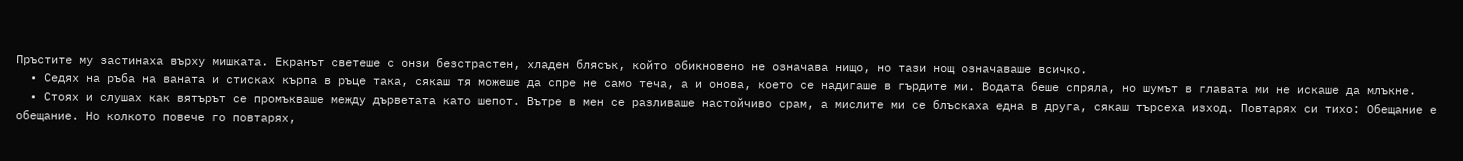Пръстите му застинаха върху мишката. Екранът светеше с онзи безстрастен, хладен блясък, който обикновено не означава нищо, но тази нощ означаваше всичко.
  • Седях на ръба на ваната и стисках кърпа в ръце така, сякаш тя можеше да спре не само теча, а и онова, което се надигаше в гърдите ми. Водата беше спряла, но шумът в главата ми не искаше да млъкне.
  • Стоях и слушах как вятърът се промъкваше между дърветата като шепот. Вътре в мен се разливаше настойчиво срам, а мислите ми се блъскаха една в друга, сякаш търсеха изход. Повтарях си тихо: Обещание е обещание. Но колкото повече го повтарях,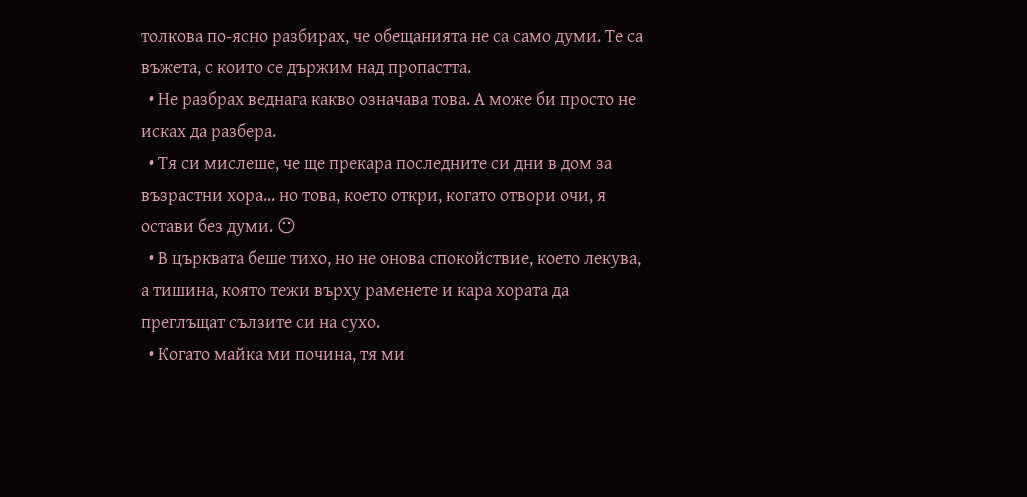толкова по-ясно разбирах, че обещанията не са само думи. Те са въжета, с които се държим над пропастта.
  • Не разбрах веднага какво означава това. А може би просто не исках да разбера.
  • Тя си мислеше, че ще прекара последните си дни в дом за възрастни хора… но това, което откри, когато отвори очи, я остави без думи. 😶
  • В църквата беше тихо, но не онова спокойствие, което лекува, а тишина, която тежи върху раменете и кара хората да преглъщат сълзите си на сухо.
  • Когато майка ми почина, тя ми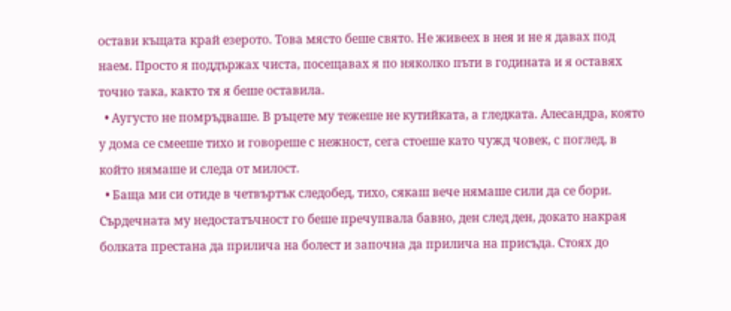остави къщата край езерото. Това място беше свято. Не живеех в нея и не я давах под наем. Просто я поддържах чиста, посещавах я по няколко пъти в годината и я оставях точно така, както тя я беше оставила.
  • Аугусто не помръдваше. В ръцете му тежеше не кутийката, а гледката. Алесандра, която у дома се смееше тихо и говореше с нежност, сега стоеше като чужд човек, с поглед, в който нямаше и следа от милост.
  • Баща ми си отиде в четвъртък следобед, тихо, сякаш вече нямаше сили да се бори. Сърдечната му недостатъчност го беше пречупвала бавно, ден след ден, докато накрая болката престана да прилича на болест и започна да прилича на присъда. Стоях до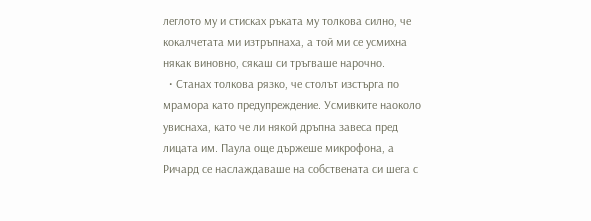леглото му и стисках ръката му толкова силно, че кокалчетата ми изтръпнаха, а той ми се усмихна някак виновно, сякаш си тръгваше нарочно.
  • Станах толкова рязко, че столът изстърга по мрамора като предупреждение. Усмивките наоколо увиснаха, като че ли някой дръпна завеса пред лицата им. Паула още държеше микрофона, а Ричард се наслаждаваше на собствената си шега с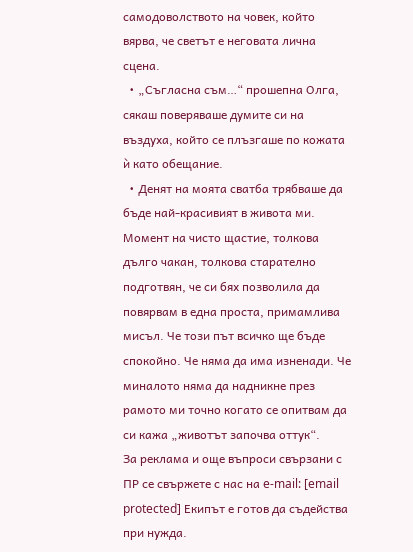самодоволството на човек, който вярва, че светът е неговата лична сцена.
  • „Съгласна съм…“ прошепна Олга, сякаш поверяваше думите си на въздуха, който се плъзгаше по кожата ѝ като обещание.
  • Денят на моята сватба трябваше да бъде най-красивият в живота ми. Момент на чисто щастие, толкова дълго чакан, толкова старателно подготвян, че си бях позволила да повярвам в една проста, примамлива мисъл. Че този път всичко ще бъде спокойно. Че няма да има изненади. Че миналото няма да надникне през рамото ми точно когато се опитвам да си кажа „животът започва оттук“.
За реклама и още въпроси свързани с ПР се свържете с нас на e-mail: [email protected] Екипът е готов да съдейства при нужда.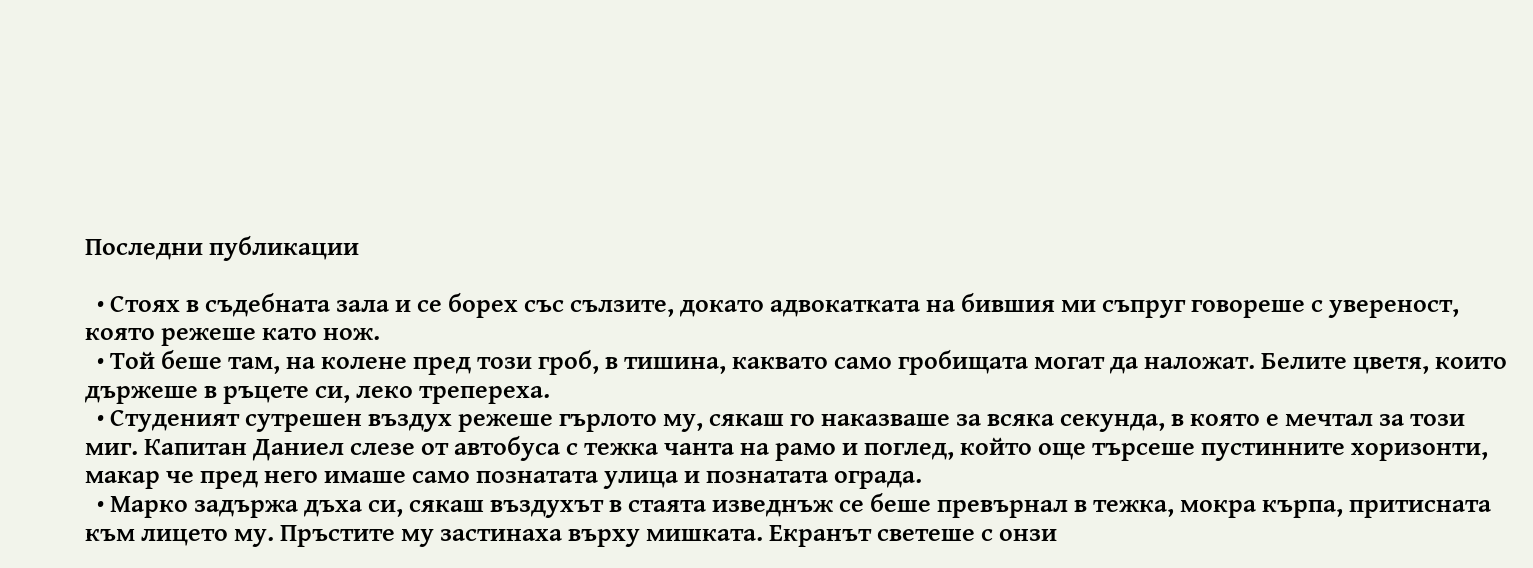Последни публикации

  • Стоях в съдебната зала и се борех със сълзите, докато адвокатката на бившия ми съпруг говореше с увереност, която режеше като нож.
  • Той беше там, на колене пред този гроб, в тишина, каквато само гробищата могат да наложат. Белите цветя, които държеше в ръцете си, леко трепереха.
  • Студеният сутрешен въздух режеше гърлото му, сякаш го наказваше за всяка секунда, в която е мечтал за този миг. Капитан Даниел слезе от автобуса с тежка чанта на рамо и поглед, който още търсеше пустинните хоризонти, макар че пред него имаше само познатата улица и познатата ограда.
  • Марко задържа дъха си, сякаш въздухът в стаята изведнъж се беше превърнал в тежка, мокра кърпа, притисната към лицето му. Пръстите му застинаха върху мишката. Екранът светеше с онзи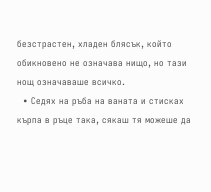безстрастен, хладен блясък, който обикновено не означава нищо, но тази нощ означаваше всичко.
  • Седях на ръба на ваната и стисках кърпа в ръце така, сякаш тя можеше да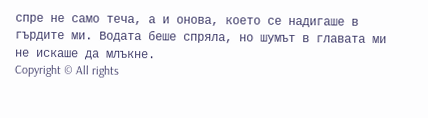спре не само теча, а и онова, което се надигаше в гърдите ми. Водата беше спряла, но шумът в главата ми не искаше да млъкне.
Copyright © All rights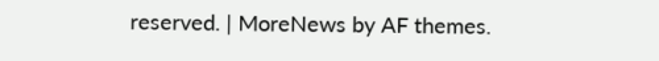reserved. | MoreNews by AF themes.